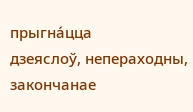прыгна́цца
дзеяслоў, непераходны, закончанае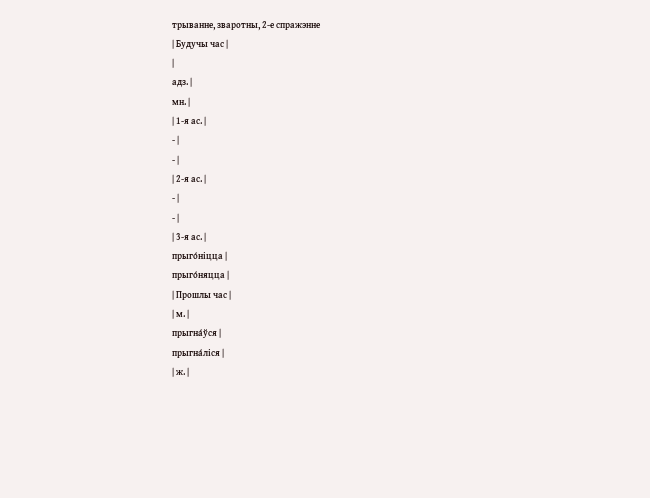трыванне, зваротны, 2-е спражэнне
| Будучы час |
|
адз. |
мн. |
| 1-я ас. |
- |
- |
| 2-я ас. |
- |
- |
| 3-я ас. |
прыго́ніцца |
прыго́няцца |
| Прошлы час |
| м. |
прыгна́ўся |
прыгна́ліся |
| ж. |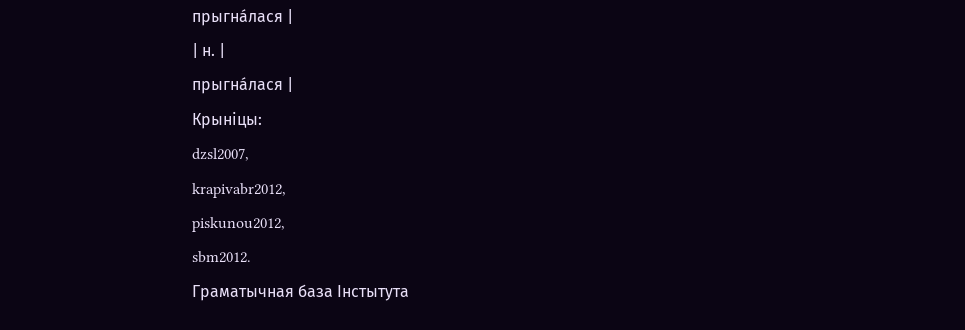прыгна́лася |
| н. |
прыгна́лася |
Крыніцы:
dzsl2007,
krapivabr2012,
piskunou2012,
sbm2012.
Граматычная база Інстытута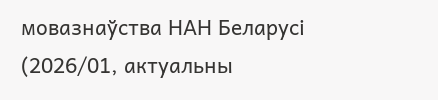мовазнаўства НАН Беларусі (2026/01, актуальны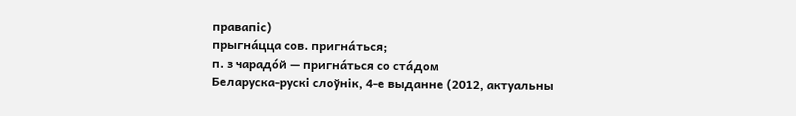правапіс)
прыгна́цца сов. пригна́ться;
п. з чарадо́й — пригна́ться со ста́дом
Беларуска-рускі слоўнік, 4-е выданне (2012, актуальны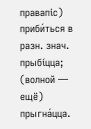правапіс)
приби́ться в разн. знач. прыбі́цца; (волной — ещё) прыгна́цца.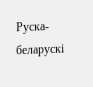Руска-беларускі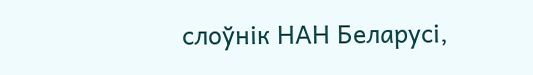слоўнік НАН Беларусі,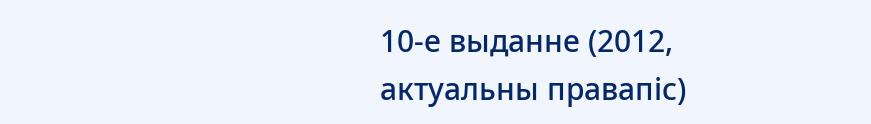10-е выданне (2012, актуальны правапіс)